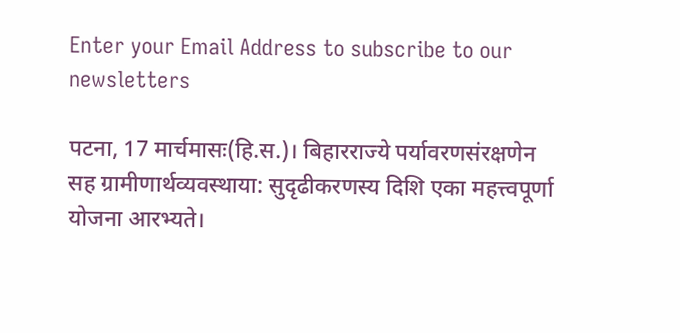Enter your Email Address to subscribe to our newsletters

पटना, 17 मार्चमासः(हि.स.)। बिहारराज्ये पर्यावरणसंरक्षणेन सह ग्रामीणार्थव्यवस्थाया: सुदृढीकरणस्य दिशि एका महत्त्वपूर्णा योजना आरभ्यते।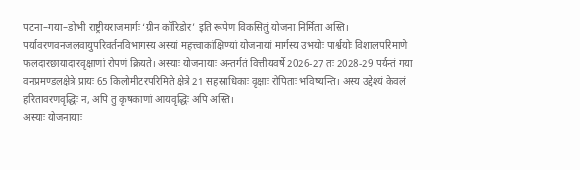पटना–गया–डोभी राष्ट्रीयराजमार्गः ‘ग्रीन कॉरिडोर’ इति रूपेण विकसितुं योजना निर्मिता अस्ति।
पर्यावरणवनजलवायुपरिवर्तनविभागस्य अस्यां महत्त्वाकांक्षिण्यां योजनायां मार्गस्य उभयोः पार्श्वयोः विशालपरिमाणे फलदारछायादारवृक्षाणां रोपणं क्रियते। अस्याः योजनायाः अन्तर्गतं वित्तीयवर्षे 2026-27 तः 2028-29 पर्यन्तं गया वनप्रमण्डलक्षेत्रे प्रायः 65 किलोमीटरपरिमिते क्षेत्रे 21 सहस्राधिकाः वृक्षाः रोपिताः भविष्यन्ति। अस्य उद्देश्यं केवलं हरितावरणवृद्धिः न, अपि तु कृषकाणां आयवृद्धिः अपि अस्ति।
अस्याः योजनायाः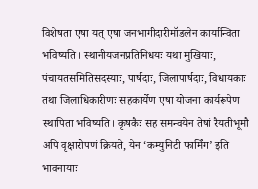विशेषता एषा यत् एषा जनभागीदारीमॉडलेन कार्यान्विता भविष्यति। स्थानीयजनप्रतिनिधयः यथा मुखियाः, पंचायतसमितिसदस्याः, पार्षदाः, जिलापार्षदाः, विधायकाः तथा जिलाधिकारीणः सहकार्येण एषा योजना कार्यरूपेण स्थापिता भविष्यति। कृषकैः सह समन्वयेन तेषां रैयतीभूमौ अपि वृक्षारोपणं क्रियते, येन ‘कम्युनिटी फार्मिंग’ इति भावनायाः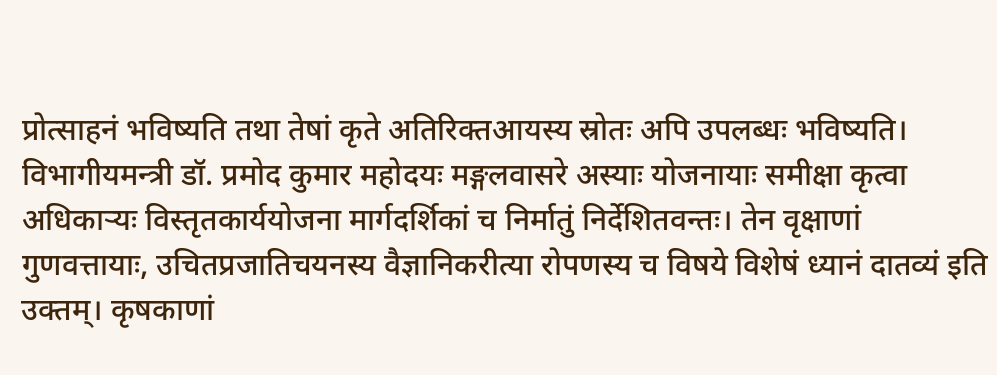प्रोत्साहनं भविष्यति तथा तेषां कृते अतिरिक्तआयस्य स्रोतः अपि उपलब्धः भविष्यति।
विभागीयमन्त्री डॉ. प्रमोद कुमार महोदयः मङ्गलवासरे अस्याः योजनायाः समीक्षा कृत्वा अधिकाऱ्यः विस्तृतकार्ययोजना मार्गदर्शिकां च निर्मातुं निर्देशितवन्तः। तेन वृक्षाणां गुणवत्तायाः, उचितप्रजातिचयनस्य वैज्ञानिकरीत्या रोपणस्य च विषये विशेषं ध्यानं दातव्यं इति उक्तम्। कृषकाणां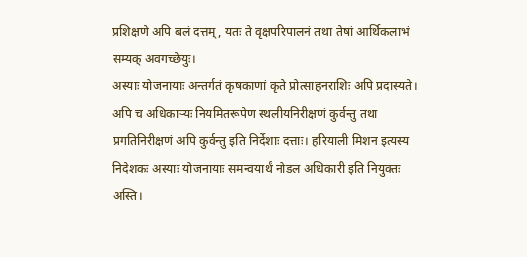प्रशिक्षणे अपि बलं दत्तम्, यतः ते वृक्षपरिपालनं तथा तेषां आर्थिकलाभं सम्यक् अवगच्छेयुः।
अस्याः योजनायाः अन्तर्गतं कृषकाणां कृते प्रोत्साहनराशिः अपि प्रदास्यते। अपि च अधिकाऱ्यः नियमितरूपेण स्थलीयनिरीक्षणं कुर्वन्तु तथा प्रगतिनिरीक्षणं अपि कुर्वन्तु इति निर्देशाः दत्ताः। हरियाली मिशन इत्यस्य निदेशकः अस्याः योजनायाः समन्वयार्थं नोडल अधिकारी इति नियुक्तः अस्ति।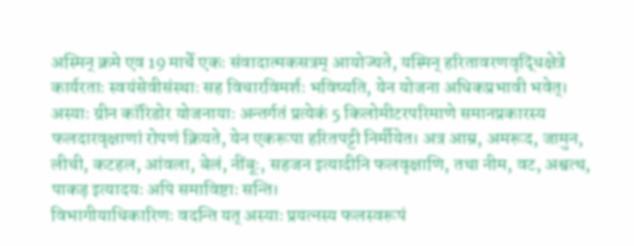अस्मिन् क्रमे एव 19 मार्चे एकः संवादात्मकसत्रम् आयोज्यते, यस्मिन् हरितावरणवृद्धिक्षेत्रे कार्यरताः स्वयंसेवीसंस्थाः सह विचारविमर्शः भविष्यति, येन योजना अधिकप्रभावी भवेत्।
अस्याः ग्रीन कॉरिडोर योजनायाः अन्तर्गतं प्रत्येकं 5 किलोमीटरपरिमाणे समानप्रकारस्य फलदारवृक्षाणां रोपणं क्रियते, येन एकरूपा हरितपट्टी निर्मीयेत। अत्र आम्र, अमरूद, जामुन, लीची, कटहल, आंवला, बेलं, नींबूः, सहजन इत्यादीनि फलवृक्षाणि, तथा नीम, वट, अश्वत्थ, पाकड़ इत्यादयः अपि समाविष्टाः सन्ति।
विभागीयाधिकारिणः वदन्ति यत् अस्याः प्रयत्नस्य फलस्वरूपं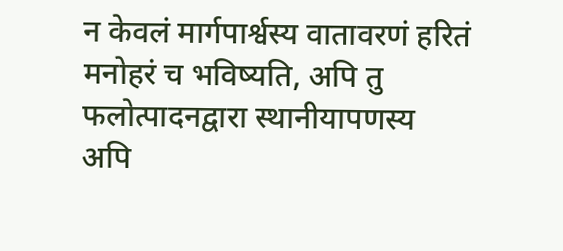न केवलं मार्गपार्श्वस्य वातावरणं हरितं मनोहरं च भविष्यति, अपि तु फलोत्पादनद्वारा स्थानीयापणस्य अपि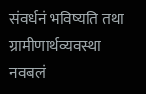संवर्धनं भविष्यति तथा ग्रामीणार्थव्यवस्था नवबलं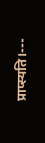प्राप्स्यति।---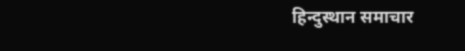हिन्दुस्थान समाचार